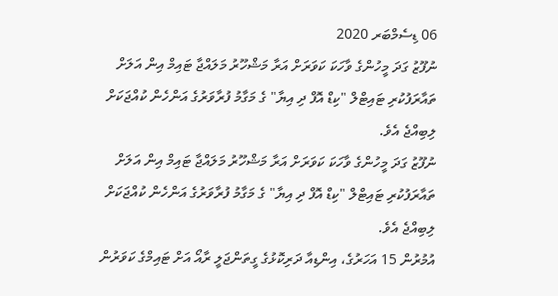06 ޑިސެމްބަރ 2020
ނުފޫޒު ގަދަ މީހުންގެ ވާހަކަ ކަވަރަށް އަރާ މަޝްހޫރު މަލައްޖާ ޓައިމް އިން އަލަށް ތައާރަފުކުރި ޓައިޓްލް "ކިޑް އޮފް ދި އިޔާ" ގެ މަގާމު ފުރާވަރުގެ އަންހެން ކުއްޖަކަށް ލިބިއްޖެ އެވެ.
ނުފޫޒު ގަދަ މީހުންގެ ވާހަކަ ކަވަރަށް އަރާ މަޝްހޫރު މަލައްޖާ ޓައިމް އިން އަލަށް ތައާރަފުކުރި ޓައިޓްލް "ކިޑް އޮފް ދި އިޔާ" ގެ މަގާމު ފުރާވަރުގެ އަންހެން ކުއްޖަކަށް ލިބިއްޖެ އެވެ.
އުމުރުން 15 އަހަރުގެ، އިންޑިއާ ދަރިކޮޅުގެ ގީތަންޖަލީ ރާއޯ އަށް ޓައިމްގެ ކަވަރުން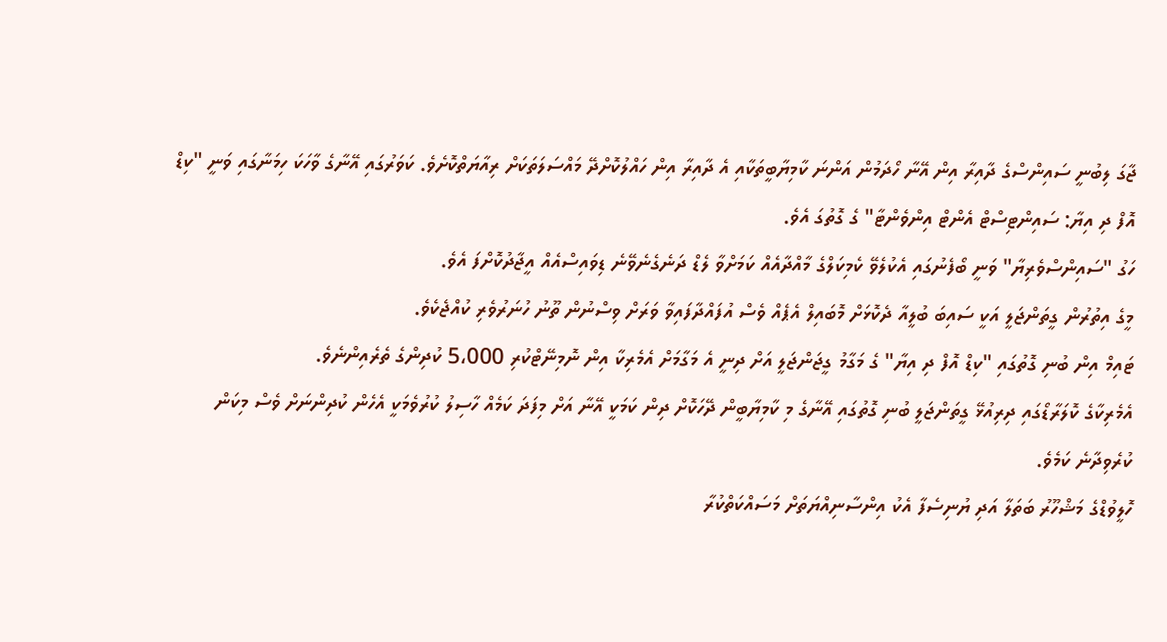ޖާގަ ލިބުނީ ސައިންސްގެ ދާއިރާ އިން އޭނާ ހޯދަމުން އަންނަ ކާމިޔާބީތަކާއި އެ ދާއިރާ އިން ހައްލުކޮށްދޭ މައްސަލަތަކަށް ރިއާޔަތްކޮށެވެ. ކަވަރުގައި އޭނާގެ ވާހަކަ ހިމަނާގައި ވަނީ "ކިޑް އޮފް ދި އިޔާ: ސައިންޓިސްޓް އެންޓް އިންވެންޓާ" ގެ ގޮތުގަ އެވެ.
ހަގު "ސައިންސްވެރިޔާ" ވަނީ ބޯފެނުގައި އެކުލެވޭ ކެމިކަލްގެ މާއްދާއެއް ކަމަށްވާ ލެޑް ދަނެގެނެވޭނެ ޑިވައިސްއެއް އީޖާދުކޮށްފަ އެވެ.
މީގެ އިތުރުން ގީތަންޖަލީ އަކީ ސައިބަ ބުލީއާ ދެކޮޅަށް މޮބައިލް އެޕެއް ވެސް އުފައްދާފައިވާ ވަރަށް ވިސްނުން ތޫނު ހުނަރުވެރި ކުއްޖެކެވެ.
ޓައިމް އިން ބުނި ގޮތުގައި "ކިޑް އޮފް ދި އިޔާ" ގެ މަގާމު ގީޖަންޖަލީ އަށް ދިނީ އެ މަގާމަށް އެމެރިކާ އިން ނޮމިނޭޓްކުރި 5،000 ކުދިންގެ ތެރެއިންނެވެ.
އެމެރިކާގެ ކޮލަރާޑޯގައި ދިރިއުޅޭ ގީތަންޖަލީ ބުނި ގޮތުގައި އޭނާގެ މި ކާމިޔާބީން ދޭހަކޮށް ދިން ކަމަކީ އޭނާ އަށް މިފަދަ ކަމެއް ހާސިލު ކުރުވެމަކީ އެހެން ކުދިންނަށް ވެސް މިކަން ކުރެވިދާނެ ކަމެވެ.
ހޮލީވުޑްގެ މަޝްހޫރު ބަތަލާ އަދި ޔުނިސެފާ އެކު އިންސާނިއްޔަތަށް މަސައްކަތްކުރާ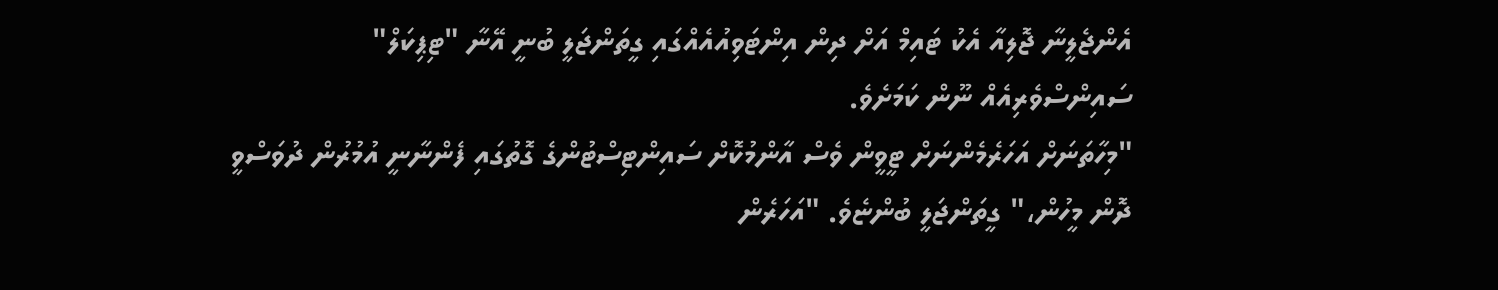އެންޖެލީނާ ޖޮލިއާ އެކު ޓައިމް އަށް ދިން އިންޓަވިއުއެއްގައި ގީތަންޖަލީ ބުނީ އޭނާ "ޓިޕިކަލް" ސައިންސްވެރިއެއް ނޫން ކަމަށެވެ.
"މިހާތަނަށް އަހަރެމެންނަށް ޓީވީން ވެސް އާންމުކޮށް ސައިންޓިސްޓުންގެ ގޮތުގައި ފެންނާނީ އުމުރުން ދުވަސްވީ ދޮން މީހުން،" ގީތަންޖަލީ ބުންޏެވެ. "އަހަރެން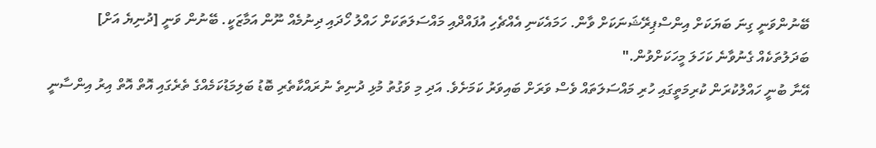ބޭނުންވަނީ ގިނަ ބަޔަކަށް އިންސްޕިރޭޝަނަކަށް ވާން. ހަމައެކަނި އެއްޗެހި އުފައްދްއި މައްސަލަތަކަށް ހައްލު ހޯދައި ދިނުމެއް ނޫން އަމާޒަކީ. ބޭނުން ވަނީ [ދުނިޔެ އަށް] ބަދަލުތަކެއް ގެނުވާނެ ކަހަލަ މީހަކަށްވުން."
އޭނާ ބުނީ ހައްލުކުރަން ކުރިމަތީގައި ހުރި މައްސަލަތައް ވެސް ވަރަށް ބައިވަރު ކަމަށެވެ. އަދި މި ވަގުތު މުޅި ދުނިތެ ނުރައްކާތެރި ބޮޑު ބަލިމަޑުކަމެއްގެ ތެރެގައި އޮތް އޮތް އިރު އިންސާނީ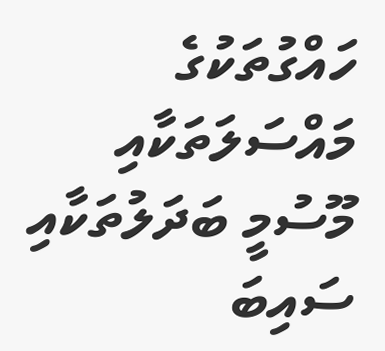ހައްގުތަކުގެ މައްސަލަތަކާއި މޫސުމީ ބަދަލުތަކާއި ސައިބަ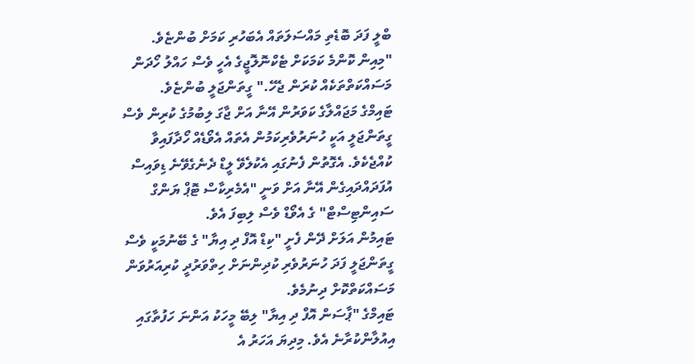ބްލީ ފަދަ ބޮޑެތި މައްސަލަތައް އެބަހުރި ކަމަށް ބުންޏެވެ.
"މިއިން ކޮންމެ ކަމަކަށް ޓެކްނޮލޮޖީގެ އެހީ ވެސް ހައްލު ހޯދަން މަސައްކަތްތަކެއް ކުރަން ޖެހޭ." ގީތަންޖަލީ ބުންޏެވެ.
ޓައިމްގެ މަޖައްލާގެ ކަވަރުން އޭނާ އަށް ޖާގަ ލިބުމުގެ ކުރިން ވެސް ގީތަންޖަލީ އަކީ ހުނަރުވެރިކަމުން އެތައް އެވޯޑެއް ހޯދާފައިވާ ކުއްޖެކެވެ. އެގޮތުން ފެނުގައި އެކުލެވޭ ލީޑް ދެނެގެވޭނެ ޑިވައިސް އުފަދައްދައިގެން އޭނާ އަށް ވަނީ "އެމެރިކާސް ޓޮޕް ޔަންގް ސައިންޓިސްޓް" ގެ އެވޯޑް ވެސް ލިބިފަ އެވެ.
ޓައިމުން އަލަށް ދޭން ފެށީ "ކިޑް އޮފް ދި އިޔާ" ގެ ބޭނުމަކީ ވެސް ގީތަންޖަލީ ފަދަ ހުނަރުވެރި ކުދިންނަށް ހިތްވަރުދީ ކުރިއަރުވަން މަސައްކަތްކޮށް ދިނުމެވެ.
ޓައިމްގެ "ޕާސަން އޮފް ދި އިޔާ" ލިބޭ މީހަކު އަންނަ ހަފުތާގައި އިއުލާންކުރާނެ އެވެ. މިދިޔަ އަހަރު އެ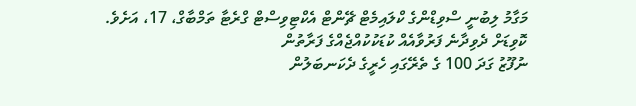މަގާމު ލިބުނީ ސްވިޑްންގެ ކްލައިމެޓް ޗޭންޓް އެކްޓިވިސްޓް ގްރެޓާ ތަމްބާގް، 17، އަށެވެ.
ކޮވިޑަށް ދެވިދާނެ ފަރުވާއެއް ކުޑަކުކުއްޖެއްގެ ފަރާތުން
ނުފޫޒު ގަދަ 100 ގެ ތެރޭގައި ހެރީގެ ދެކަނބަލުން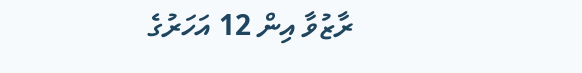ރާޒުވާ އިން 12 އަހަރުގެ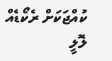ކުއްޖަކަށް ރެކޯޑެއް
ލޮލީ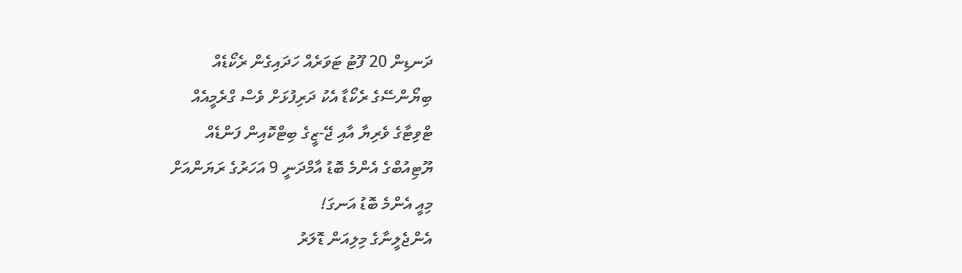ދަނޑިން 20 ފޫޓު ޓަވަރެއް ހަދައިގެން ރެކޯޑެއް
ބިޔޯންސޭގެ ރެކޯޑާ އެކު ދަރިފުޅަށް ވެސް ގްރެމީއެއް
ޓްވިޓާގެ ވެރިޔާ އާއި ޖޭ-ޒީގެ ބިޓްކޮއިން ފަންޑެއް
ޔޫޓިއުބްގެ އެންމެ ބޮޑު އާމްދަނީ 9 އަހަރުގެ ރަޔަންއަށް
މިއީ އެންމެ ބޮޑު އަނގަ!
އެންޖެލީނާގެ މިލިއަން ޑޮލަރު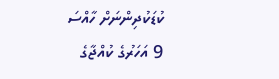ކުޑަކުދިންނަށް ހާއްސަ
9 އަހަރުގެ ކުއްޖާގެ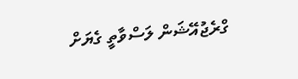ގްރެޖުއޭޝަން ލަސްވާތީ ގެޔަށް